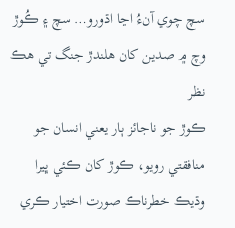سچ چوي آنءُ اڃا اڌورو… سچ ۽ ڪُوڙ وچ ۾ صدين کان ھلندڙ جنگ تي ھڪ نظر
ڪوڙ جو ناجائز ٻار يعني انسان جو منافقتي رويو، ڪوڙ کان ڪئي ڀيرا وڌيڪ خطرناڪ صورت اختيار ڪري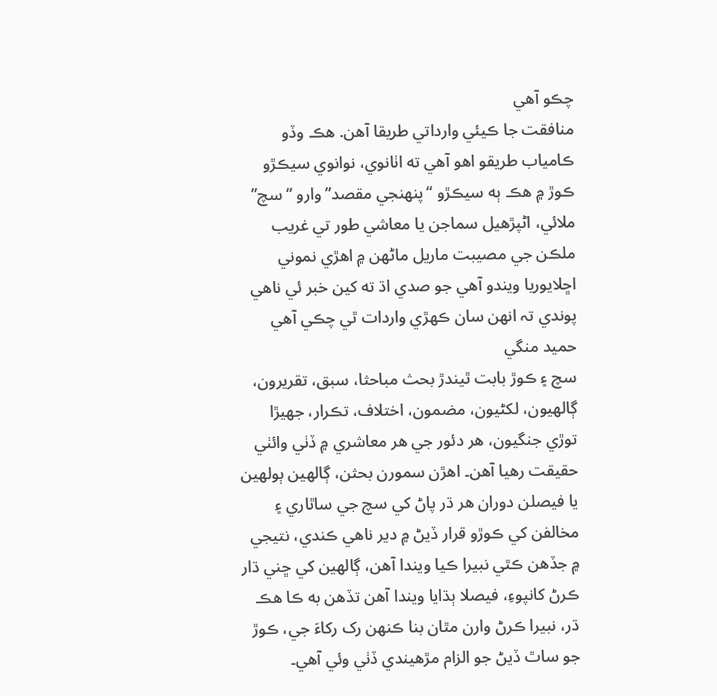چڪو آهي
منافقت جا ڪيئي وارداتي طريقا آهن. ھڪ وڏو ڪامياب طريقو اهو آهي ته اٺانوي، نوانوي سيڪڙو ڪوڙ ۾ هڪ ٻه سيڪڙو “پنهنجي مقصد” وارو “سچ” ملائي، اڻپڙهيل سماجن يا معاشي طور تي غريب ملڪن جي مصيبت ماريل ماڻهن ۾ اهڙي نموني اڇلايوريا ويندو آهي جو صدي اڌ ته کين خبر ئي ناهي پوندي تہ انهن سان ڪهڙي واردات ٿي چڪي آهي
حميد منگي
سچ ۽ ڪوڙ بابت ٿيندڙ بحث مباحثا، سبق، تقريرون، ڳالهيون، لکڻيون، مضمون، اختلاف، تڪرار، جهيڙا توڙي جنگيون، هر دئور جي هر معاشري ۾ ڏٺي وائٺي حقيقت رهيا آهن۔ اهڙن سمورن بحثن، ڳالهين ٻولهين يا فيصلن دوران هر ڌر پاڻ کي سچ جي ساٿاري ۽ مخالفن کي ڪوڙو قرار ڏيڻ ۾ دير ناهي ڪندي، نتيجي ۾ جڏهن ڪٿي نبيرا ڪيا ويندا آهن، ڳالهين کي ڇني ڌار ڪرڻ کانپوءِ، فيصلا ٻڌايا ويندا آهن تڏهن به ڪا هڪ ڌر، نبيرا ڪرڻ وارن مٿان بنا ڪنهن رک رکاءَ جي، ڪوڙ جو ساٿ ڏيڻ جو الزام مڙهيندي ڏٺي وئي آهي۔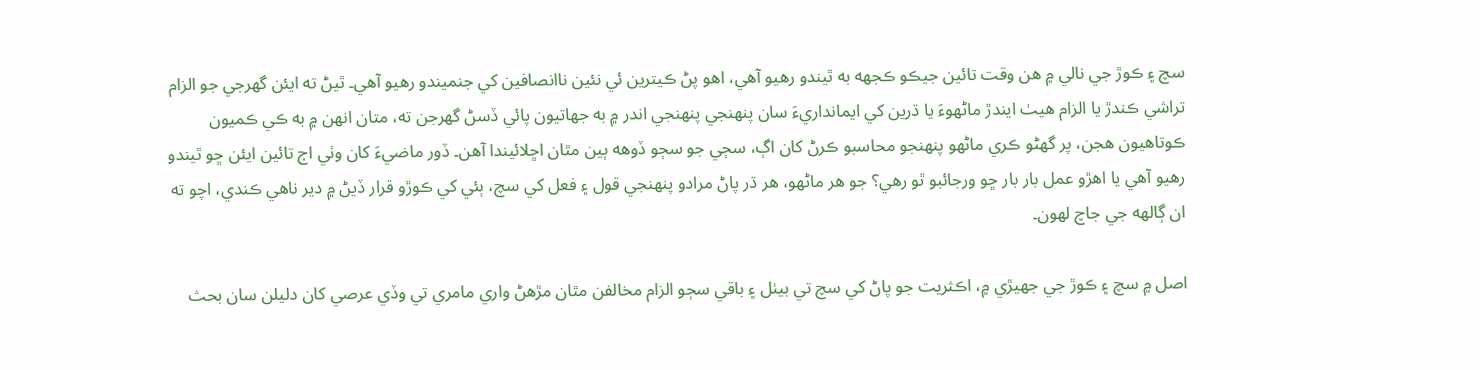سچ ۽ ڪوڙ جي نالي ۾ هن وقت تائين جيڪو ڪجهه به ٿيندو رهيو آهي، اهو پڻ ڪيترين ئي نئين ناانصافين کي جنميندو رهيو آهي۔ ٿيڻ ته ايئن گهرجي جو الزام تراشي ڪندڙ يا الزام هيٺ ايندڙ ماڻهوءَ يا ڌرين کي ايمانداريءَ سان پنهنجي پنهنجي اندر ۾ به جهاتيون پائي ڏسڻ گهرجن ته، متان انهن ۾ به ڪي ڪميون ڪوتاهيون هجن، پر گهڻو ڪري ماڻهو پنهنجو محاسبو ڪرڻ کان اڳ، سڄي جو سڄو ڏوهه ٻين مٿان اڇلائيندا آهن۔ ڏور ماضيءَ کان وٺي اڄ تائين ايئن ڇو ٿيندو رهيو آهي يا اهڙو عمل بار بار ڇو ورجائبو ٿو رهي؟ جو هر ماڻهو، هر ڌر پاڻ مرادو پنهنجي قول ۽ فعل کي سچ، ٻئي کي ڪوڙو قرار ڏيڻ ۾ دير ناهي ڪندي، اچو ته ان ڳالهه جي جاچ لهون۔

اصل ۾ سچ ۽ ڪوڙ جي جهيڙي ۾، اڪثريت جو پاڻ کي سچ تي بيٺل ۽ باقي سڄو الزام مخالفن مٿان مڙهڻ واري مامري تي وڏي عرصي کان دليلن سان بحث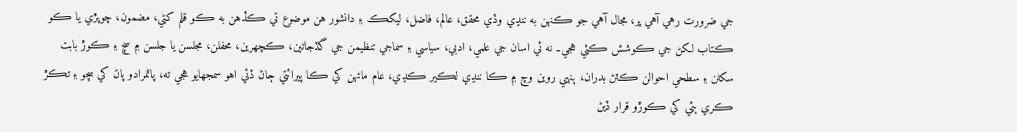جي ضرورت رهي آهي پر، مجال آهي جو ڪنهن به ننڍي وڏي محقق، عالم، فاضل، ليکڪ ۽ دانشور هن موضوع تي ڪڏهن به ڪو قلم کڻي، مضمون، چوپڙي يا ڪو ڪتاب لکڻ جي ڪوشش ڪئي هجي۔ نه ئي اسان جي علمي، ادبي، سياسي ۽ سماجي تنظيمن جي گڏجاڻين، ڪچهرين، محفلن، مجلسن يا جلسن ۾ سچ ۽ ڪوڙ بابت سکڻن ۽ سطحي احوالن ڪٽڻ بدران، ٻنهي روين وچ ۾ ڪا ننڍي لڪير ڪڍي، عام ماڻهن کي ڪا پيرائتي ڄاڻ ڏئي اهو سمجهايو هجي ته، پاڻمرادو پاڻ کي سچو ۽ تڪڙ ڪري ٻئي کي ڪوڙو قرار ڏيڻ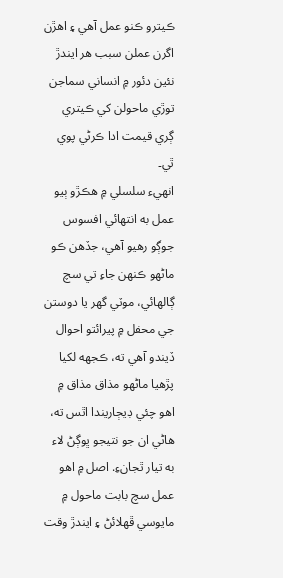ڪيترو ڪنو عمل آهي ۽ اهڙن اگرن عملن سبب هر ايندڙ نئين دئور ۾ انساني سماجن توڙي ماحولن کي ڪيتري ڳري قيمت ادا ڪرڻي پوي ٿي۔
انهيء سلسلي ۾ هڪڙو ٻيو عمل به انتهائي افسوس جوڳو رهيو آهي، جڏهن ڪو ماڻهو ڪنهن جاءِ تي سچ ڳالهائي، موٽي گهر يا دوستن جي محفل ۾ پيرائتو احوال ڏيندو آهي ته، ڪجهه لکيا پڙهيا ماڻهو مذاق مذاق ۾ اهو چئي ڊيڄاريندا اٿس ته، هاڻي ان جو نتيجو ڀوڳڻ لاء به تيار ٿجانءِ. اصل ۾ اهو عمل سچ بابت ماحول ۾ مايوسي ڦهلائڻ ۽ ايندڙ وقت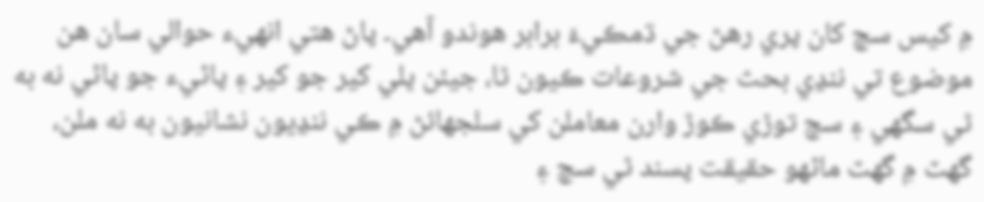۾ کيس سچ کان پري رهڻ جي ڌمڪيءَ برابر هوندو آهي۔ پاڻ هتي انهيء حوالي سان هن موضوع تي ننڍي بحث جي شروعات ڪيون ٿا، جيئن ڀلي کير جو کير ۽ پاڻيء جو پاڻي نه به ٿي سگهي ۽ سچ توڙي ڪوڙ وارن معاملن کي سلجهائڻ ۾ ڪي ننڍيون نشانيون به نه ملن، گهٽ ۾ گهٽ ماڻهو حقيقت پسند ٿي سچ ۽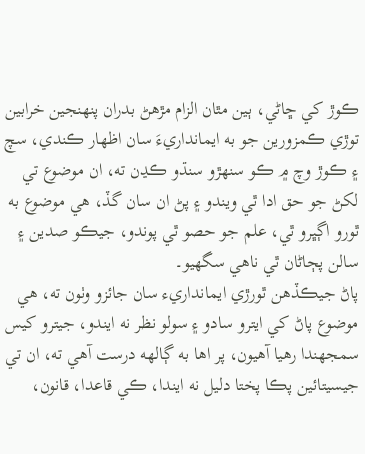ڪوڙ کي ڇاڻي، ٻين مٿان الزام مڙهڻ بدران پنهنجين خرابين توڙي ڪمزورين جو به ايمانداريءَ سان اظهار ڪندي، سچ ۽ ڪوڙ وچ ۾ ڪو سنهڙو سنڌو ڪڍن ته، ان موضوع تي لکڻ جو حق ادا ٿي ويندو ۽ پڻ ان سان گڏ، هي موضوع به ٿورو اڳڀرو ٿي، علم جو حصو ٿي پوندو، جيڪو صدين ۽ سالن پڄاڻان ٿي ناهي سگهيو۔
پاڻ جيڪڏهن ٿورڙي ايمانداريء سان جائزو وٺون ته، هي موضوع پاڻ کي ايترو سادو ۽ سولو نظر نه ايندو، جيترو کيس سمجهندا رهيا آهيون، پر اها به ڳالهه درست آهي ته، ان تي جيسيتائين پڪا پختا دليل نه ايندا، ڪي قاعدا، قانون،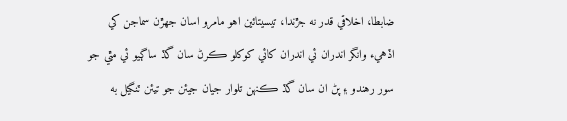ضابطا، اخلاقي قدر نه جڙندا، تيسيتائين اهو مامرو اسان جهڙن سماجن کي اڏهيء وانگر اندران ئي اندران کائي کوکلو ڪرڻ سان گڏ ساڳيو ئي مٿي جو سور رهندو ۽ پڻ ان سان گڏ ڪنهن تلوار جيان جيئن جو تيئن ٽنگيل به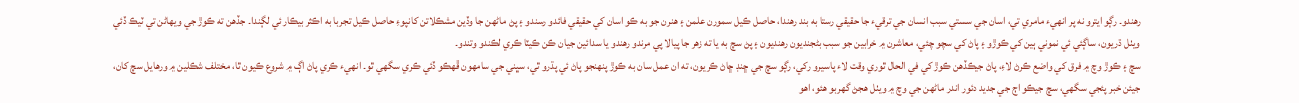رهندو۔ رڳو ايترو نه پر انهيء مامري تي، اسان جي سستي سبب انسان جي ترقيء جا حقيقي رستا به بند رهندا، حاصل ڪيل سمورن علمن ۽ هنرن جو به ڪو اسان کي حقيقي فائدو رسندو ۽ پڻ ماڻهن جا وڏين مشڪلاتن کانپوءِ حاصل ڪيل تجربا به اڪثر بيڪار ئي لڳندا۔ جڏهن ته ڪوڙ جي ويهاڻن تي ٽيڪ ڏئي ويٺل ڌريون، ساڳئي ئي نموني ٻين کي ڪوڙو ۽ پاڻ کي سچو چئي، معاشرن ۾ خرابين جو سبب بڻجنديون رهنديون ۽ پڻ سچ به يا ته زهر جا پيالا پي مرندو رهندو يا سدائين جيان ڪن ڪيٽا ڪري لڪندو وتندو۔
سچ ۽ ڪوڙ وچ ۾ فرق کي واضع ڪرڻ لاءِ، پاڻ جيڪڏهن ڪوڙ کي في الحال ٿوري وقت لاء پاسيرو رکي، رڳو سچ جي ڇنڊ ڇاڻ ڪريون، ته ان عمل سان به ڪوڙ پنهنجو پاڻ ئي پڌرو ٿي، سڀني جي سامهون ڦهڪو ڏئي ڪري سگهي ٿو۔ انهيء ڪري پاڻ اڳ ۾ شروع ڪيون ٿا، مختلف شڪلين ۾ ورهايل سچ کان، جيئن خبر پئجي سگهي، سچ جيڪو اڄ جي جديد دئور اندر ماڻهن جي وچ ۾ ويٺل هجڻ گهربو هئو، اهو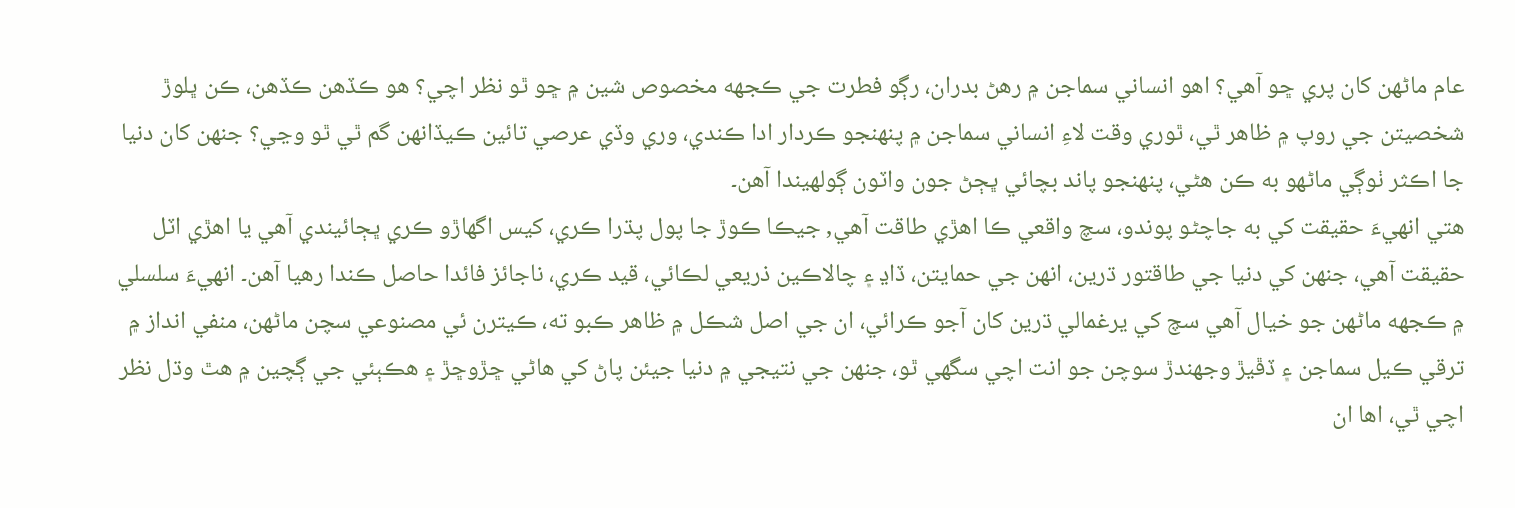عام ماڻهن کان پري ڇو آهي؟ اهو انساني سماجن ۾ رهڻ بدران، رڳو فطرت جي ڪجهه مخصوص شين ۾ ڇو ٿو نظر اچي؟ هو ڪڏهن ڪڏهن، ڪن ڀلوڙ شخصيتن جي روپ ۾ ظاهر ٿي، ٿوري وقت لاءِ انساني سماجن ۾ پنهنجو ڪردار ادا ڪندي، وري وڏي عرصي تائين ڪيڏانهن گم ٿي ٿو وڃي؟ جنهن کان دنيا جا اڪثر ٺوڳي ماڻهو به ڪن هڻي، پنهنجو پاند بچائي ڀڄڻ جون واٽون ڳولهيندا آهن۔
هتي انهيءَ حقيقت کي به جاچڻو پوندو، سچ واقعي ڪا اهڙي طاقت آهي, جيڪا ڪوڙ جا پول پڌرا ڪري، کيس اگهاڙو ڪري ڀڄائيندي آهي يا اهڙي اٽل حقيقت آهي، جنهن کي دنيا جي طاقتور ڌرين، انهن جي حمايتن، ڏاڍ ۽ چالاڪين ذريعي لڪائي، قيد ڪري، ناجائز فائدا حاصل ڪندا رهيا آهن۔ انهيءَ سلسلي ۾ ڪجهه ماڻهن جو خيال آهي سچ کي يرغمالي ڌرين کان آجو ڪرائي، ان جي اصل شڪل ۾ ظاهر ڪبو ته، ڪيترن ئي مصنوعي سچن ماڻهن، منفي انداز ۾ ترقي ڪيل سماجن ۽ ڏڦيڙ وجهندڙ سوچن جو انت اچي سگهي ٿو، جنهن جي نتيجي ۾ دنيا جيئن پاڻ کي هاڻي ڇڙوڇڙ ۽ هڪٻئي جي ڳچين ۾ هٿ وڌل نظر اچي ٿي، اها ان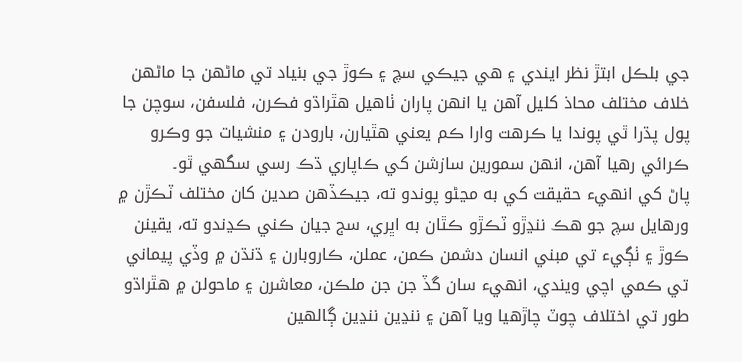جي بلڪل ابتڙ نظر ايندي ۽ هي جيڪي سچ ۽ ڪوڙ جي بنياد تي ماڻهن جا ماڻهن خلاف مختلف محاذ کليل آهن يا انهن پاران ٺاهيل هٿراڌو فڪرن، فلسفن، سوچن جا پول پڌرا ٿي پوندا يا ڪرهت وارا ڪم يعني هٿيارن، بارودن ۽ منشيات جو وڪرو ڪرائي رهيا آهن، انهن سمورين سازشن کي ڪاپاري ڌڪ رسي سگهي ٿو۔
پاڻ کي انهيء حقيقت کي به مڃڻو پوندو ته، جيڪڏهن صدين کان مختلف ٽڪڙن ۾ ورهايل سچ جو هڪ ننڍڙو ٽڪڙو ڪٿان به اڀري، سج جيان ڪني ڪڍندو ته، يقينن ڪوڙ ۽ ٺڳيء تي مبني انسان دشمن ڪمن، عملن، ڪاروبارن ۽ ڌنڌن ۾ وڏي پيماني تي ڪمي اچي ويندي، انهيء سان گڏ جن جن ملڪن، معاشرن ۽ ماحولن ۾ هٿراڌو طور تي اختلاف چوٽ چاڙهيا ويا آهن ۽ ننڍين ننڍين ڳالهين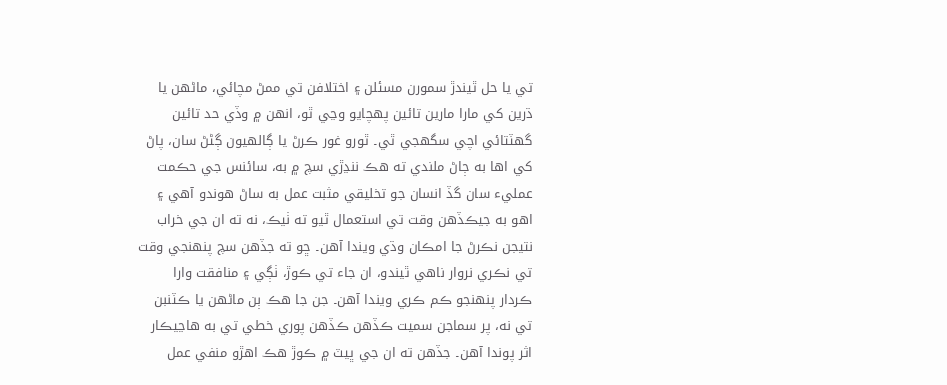تي يا حل ٿيندڙ سمورن مسئلن ۽ اختلافن تي ممڻ مچائي، ماڻهن يا ڌرين کي مارا مارين تائين پهچايو وڃي ٿو، انهن ۾ وڏي حد تائين گهٽتائي اچي سگهجي ٿي۔ ٿورو غور ڪرڻ يا ڳالهيون ڳڻڻ سان، پاڻ کي اها به ڄاڻ ملندي ته هڪ ننڍڙي سچ ۾ به، سائنس جي حڪمت عمليء سان گڏ انسان جو تخليقي مثبت عمل به ساڻ هوندو آهي ۽ اهو به جيڪڏهن وقت تي استعمال ٿيو ته ٺيڪ، نه ته ان جي خراب نتيجن نڪرڻ جا امڪان وڌي ويندا آهن۔ ڇو ته جڏهن سچ پنهنجي وقت تي نڪري نروار ناهي ٿيندو، ان جاء تي ڪوڙ، ٺڳي ۽ منافقت وارا ڪردار پنهنجو ڪم ڪري ويندا آهن۔ جن جا هڪ ٻن ماڻهن يا ڪٽنبن تي نه، پر سماجن سميت ڪڏهن ڪڏهن پوري خطي تي به هاڃيڪار اثر پوندا آهن۔ جڏهن ته ان جي ڀيٽ ۾ ڪوڙ هڪ اهڙو منفي عمل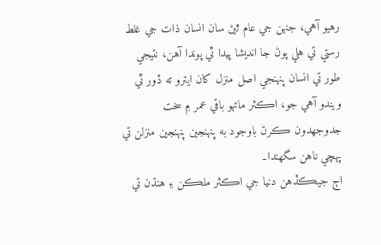رهيو آهي، جنهن جي عام ٿيڻ سان انسان ذات جي غلط رستي تي هلي پوڻ جا انديشا پيدا ٿي پوندا آهن، نتيجي طور تي انسان پنهنجي اصل منزل کان ايترو ته ڏور ٿي ويندو آهي جو، اڪثر ماڻهو باقي عمر ۾ سخت جدوجهدون ڪرڻ باوجود به پنهنجين پنهنجين منزلن تي پهچي ناهن سگهندا۔
اڄ جيڪڏهن دنيا جي اڪثر ملڪن ۽ هنڌن تي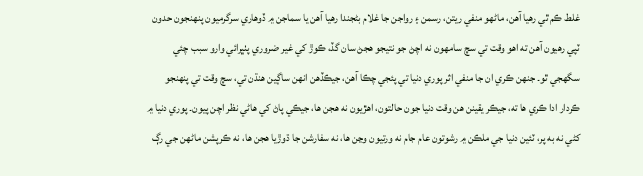غلط ڪم ٿي رهيا آهن، ماڻهو منفي ريتن، رسمن ۽ رواجن جا غلام بڻجندا رهيا آهن يا سماجن ۾ ڏوهاري سرگرميون پنهنجون حدون ٽپي رهيون آهن ته اهو وقت تي سچ سامهون نه اچڻ جو نتيجو هجڻ سان گڏ، ڪوڙ کي غير ضروري پٺڀرائي وارو سبب چئي سگهجي ٿو۔ جنهن ڪري ان جا منفي اثر پوري دنيا تي پئجي چڪا آهن، جيڪڏهن انهن ساڳين هنڌن تي، سچ وقت تي پنهنجو ڪردار ادا ڪري ها ته، جيڪر يقينن هن وقت دنيا جون حالتون، اهڙيون نه هجن ها، جيڪي پاڻ کي هاڻي نظر اچن پيون۔ پوري دنيا ۾ کڻي نه به پر، ٽئين دنيا جي ملڪن ۾ رشوتون عام جام نه ورتيون وڃن ها، نه سفارشن جا ڌوڙيا هجن ها، نه ڪرپشن ماڻهن جي رڳ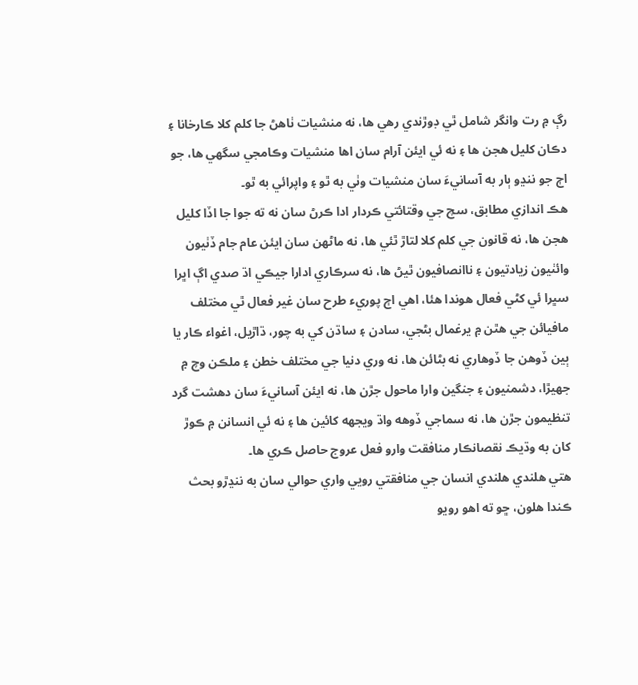رڳ ۾ رت وانگر شامل ٿي ڊوڙندي رهي ها، نه منشيات ٺاهڻ جا کلم کلا ڪارخانا ۽ دڪان کليل هجن ها ۽ نه ئي ايئن آرام سان اها منشيات وڪامجي سگهي ها، جو اڄ جو ننڍو ٻار به آسانيءَ سان منشيات وٺي به ٿو ۽ واپرائي به ٿو۔
هڪ اندازي مطابق، سچ جي وقتائتي ڪردار ادا ڪرڻ سان نه ته جوا جا اڏا کليل هجن ها، نه قانون جي کلم کلا لتاڙ ٿئي ها، نه ماڻهن سان ايئن عام جام ڏٺيون وائٺيون زيادتيون ۽ ناانصافيون ٿيڻ ها، نه سرڪاري ادارا جيڪي اڌ صدي اڳ اڀرا سڀرا ئي کڻي فعال هوندا هئا، اهي اڄ پوريء طرح سان غير فعال ٿي مختلف مافيائن جي هٿن ۾ يرغمال بڻجي، سادن ۽ ساڌن کي به چور، ڌاڙيل، اغواء ڪار يا ٻين ڏوهن جا ڏوهاري نه بڻائن ها، نه وري دنيا جي مختلف خطن ۽ ملڪن وچ ۾ جهيڙا، دشمنيون ۽ جنگين وارا ماحول جڙن ها، نه ايئن آسانيءَ سان دهشت گرد تنظيمون جڙن ها، نه سماجي ڏوهه واڌ ويجهه کائين ها ۽ نه ئي انسانن ۾ ڪوڙ کان به وڌيڪ نقصانڪار منافقت وارو فعل عروج حاصل ڪري ها۔
هتي هلندي هلندي انسان جي منافقتي رويي واري حوالي سان به ننڍڙو بحث ڪندا هلون، ڇو ته اهو رويو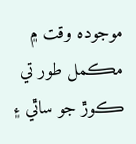موجوده وقت ۾ مڪمل طور تي ڪوڙ جو ساٿي ۽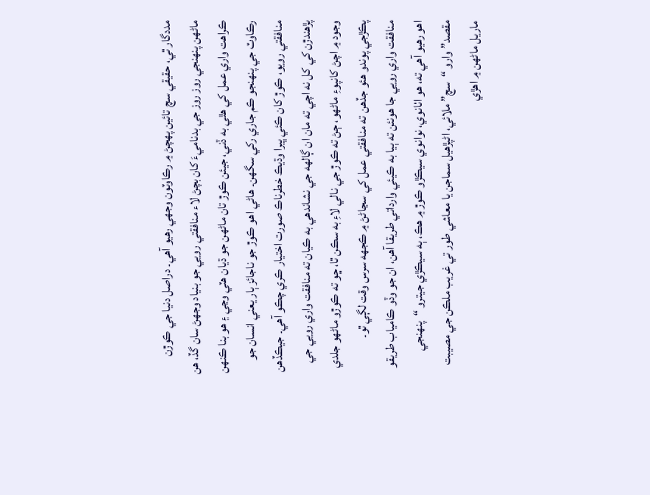مددگار ٿي، حقيقي سچ تائين پهچڻ ۾ رڪاوٽون وجهي رهيو آهي۔ دراصل دنيا جي ڪوڙن ماڻهن پنهنجي روز روز جي بدناميءَ کان بچڻ لاء منافقتي رويي جو بنياد وجهڻ سان گڏ، هن ڪراهت واري عمل کي هٿي به ڏني، جيئن ڪوڙ تان ماڻهن جو ڌيان هٽي وڃي ۽ هو بنا ڪنهن رڪاوٽ جي پنهنجو ڪم جاري رکي سگهن۔ هاڻي اهو ڪوڙ جو ناجائز ٻار يعني انسان جو منافقتي رويو، ڪوڙ کان ڪئي ڀيرا وڌيڪ خطرناڪ صورت اختيار ڪري چڪو آهي۔ جيڪڏهن پڙهندڙن کي کل نه اچي ته مان ان ڳالهه جي نشاندهي به ڪيان ته منافقت واري رويي جي وجود ۾ اچڻ کانپوءِ ماڻهو، ڄڻ ته ڪوڙ جي نالي لاءِ به سڪن ٿا، ڇو ته ڪوڙو ماڻهو جلدي پڪڙجي پوندو هئو جڏهن ته منافقتي عمل کي سڃاڻڻ ۾ ڪجهه سرس وقت لڳي ٿو۔
منافقت واري رويي جا هونئن ته ٻيا به ڪيئي وارداتي طريقا آهن، ان جو وڏو ڪامياب طريقو اهو رهيو آهي ته، هو اٺانوي، نوانوي سيڪڙو ڪوڙ ۾ هڪ، ٻه سيڪڙي جيترو “پنهنجي مقصد” وارو “سچ” ملائي، اڻپڙهيل سماجن يا معاشي طور تي غريب ملڪن جي مصيبت ماريل ماڻهن ۾ اهڙي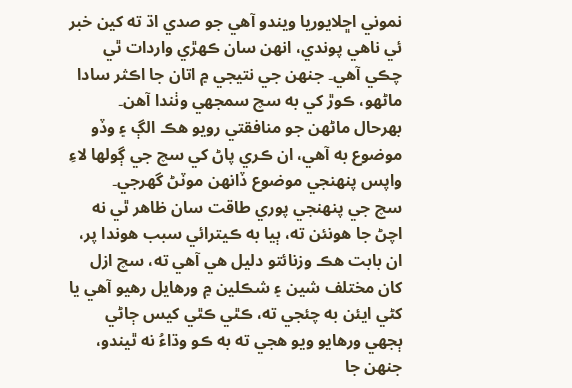نموني اڇلايوريا ويندو آهي جو صدي اڌ ته کين خبر ئي ناهي پوندي، انهن سان ڪهڙي واردات ٿي چڪي آهي۔ جنهن جي نتيجي ۾ اتان جا اڪثر سادا ماڻهو، ڪوڙ کي به سچ سمجهي وٺندا آهن۔ بهرحال ماڻهن جو منافقتي رويو هڪ الڳ ۽ وڏو موضوع به آهي، ان ڪري پاڻ کي سچ جي ڳولها لاءِ واپس پنهنجي موضوع ڏانهن موٽڻ گهرجي۔
سچ جي پنهنجي پوري طاقت سان ظاهر ٿي نه اچڻ جا هونئن ته، ٻيا به ڪيترائي سبب هوندا پر، ان بابت هڪ وزنائتو دليل هي آهي ته، سچ ازل کان مختلف شين ۽ شڪلين ۾ ورهايل رهيو آهي يا کڻي ايئن به چئجي ته، ڪٿي ڪٿي کيس ڄاڻي ٻجهي ورهايو ويو هجي ته به ڪو وڌاءُ نه ٿيندو، جنهن جا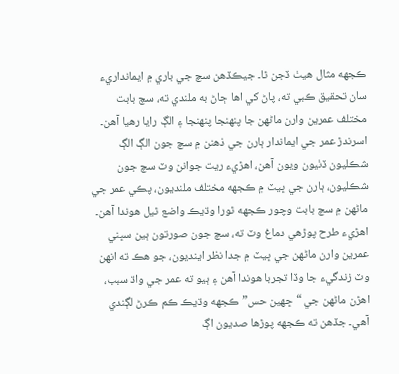ڪجهه مثال هيٺ ڏجن ٿا۔ جيڪڏهن سچ جي باري ۾ ايمانداريء سان تحقيق ڪبي ته، پاڻ کي اها ڄاڻ به ملندي ته، سچ بابت مختلف عمرين وارن ماڻهن جا پنهنجا پنهنجا ۽ الڳ رايا رهيا آهن۔ اسرندڙ عمر جي ايماندار ٻارن جي ذهنن ۾ سچ جون الڳ الڳ شڪليون ڏٺيون ويون آهن، اهڙيء ريت جوانن وٽ سچ جون شڪليون، ٻارن جي ڀيٽ ۾ ڪجهه مختلف ملنديون، پڪي عمر جي ماڻهن ۾ سچ بابت وچور ڪجهه ٿورا وڌيڪ واضع ٿيل هوندا آهن۔ اهڙيء طرح پوڙهي دماغ وٽ ته، سچ جون صورتون ٻين سڀني عمرين وارن ماڻهن جي ڀيٽ ۾ جدا نظر اينديون، جو هڪ ته انهن وٽ زندگيء جا وڏا تجربا هوندا آهن ۽ ٻيو ته عمر جي واڌ سبب، اهڙن ماڻهن جي “ڇهين حس” ڪجهه وڌيڪ ڪم ڪرڻ لڳندي آهي۔ جڏهن ته ڪجهه پوڙها صديون اڳ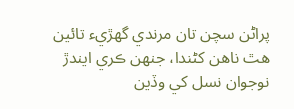پراڻن سچن تان مرندي گهڙيء تائين هٿ ناهن کڻندا، جنهن ڪري ايندڙ نوجوان نسل کي وڏين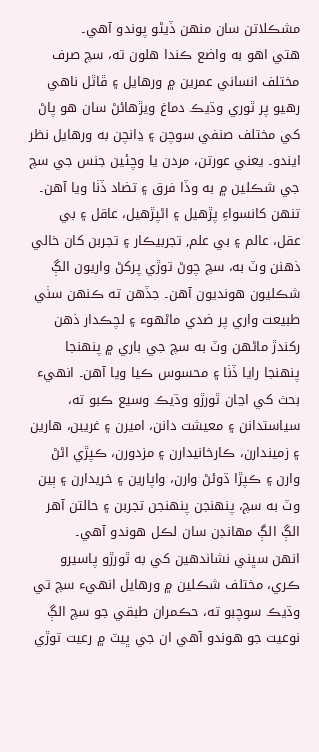مشڪلاتن سان منهن ڏيڻو پوندو آهي۔
هتي اهو به واضع ڪندا هلون ته، سچ صرف مختلف انساني عمرين ۾ ورهايل ۽ ڦاٿل ناهي رهيو پر ٿوري وڌيڪ دماغ ويڙهائڻ سان هو پاڻ کي مختلف صنفي سوچن ۽ ڍانچن به ورهايل نظر ايندو۔ يعني عورتن، مردن يا وچئين جنس جي سچ جي شڪلين ۾ به وڏا فرق ۽ تضاد ڏٺا ويا آهن۔ تنهن کانسواءِ پڙهيل ۽ اڻپڙهيل، عاقل ۽ بي عقل، عالم ۽ بي علم, تجربيڪار ۽ تجربن کان خالي ذهنن وٽ به، سچ چوڻ توڙي پرکڻ واريون الڳ شڪليون هونديون آهن۔ جڏهن ته ڪنهن سٺي طبيعت واري پر ضدي ماڻهوء ۽ لچڪدار ذهن رکندڙ ماڻهن وٽ به سچ جي باري ۾ پنهنجا پنهنجا رايا ڏٺا ۽ محسوس ڪيا ويا آهن۔ انهيء بحث کي اڃان ٿورڙو وڌيڪ وسيع ڪبو ته، سياستدانن ۽ معيشت دانن، اميرن ۽ غريبن، هارين ۽ زميندارن، ڪارخانيدارن ۽ مزدورن، ڪپڙي اڻڻ وارن ۽ ڪپڙا ڌوئڻ وارن، واپارين ۽ خريدارن ۽ ٻين وٽ به سچ، پنهنجن پنهنجن تجربن ۽ حالتن آهر الڳ الڳ مهانڊن سان لڪل هوندو آهي۔
انهن سڀني نشاندهين کي به ٿورڙو پاسيرو ڪري، مختلف شڪلين ۾ ورهايل انهيء سچ تي وڌيڪ سوچبو ته، حڪمران طبقي جو سچ الڳ نوعيت جو هوندو آهي ان جي ڀيٽ ۾ رعيت توڙي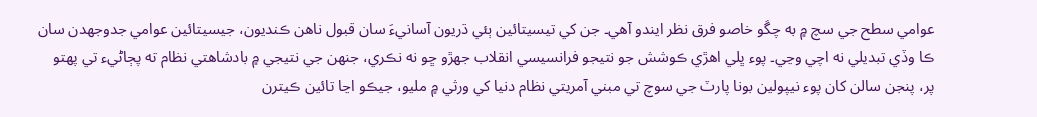عوامي سطح جي سچ ۾ به چڱو خاصو فرق نظر ايندو آهي۔ جن کي تيسيتائين ٻئي ڌريون آسانيءَ سان قبول ناهن ڪنديون، جيسيتائين عوامي جدوجهدن سان ڪا وڏي تبديلي نه اچي وڃي۔ پوء ڀلي اهڙي ڪوشش جو نتيجو فرانسيسي انقلاب جهڙو ڇو نه نڪري، جنهن جي نتيجي ۾ بادشاهتي نظام ته پڄاڻيء تي پهتو پر، پنجن سالن کان پوء نيپولين بونا پارٽ جي سوچ تي مبني آمريتي نظام دنيا کي ورثي ۾ مليو، جيڪو اڃا تائين ڪيترن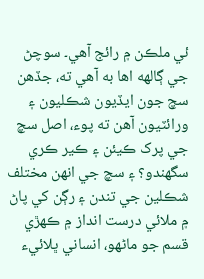ئي ملڪن ۾ رائج آهي۔ سوچڻ جي ڳالهه اها به آهي ته، جڏهن سچ جون ايڏيون شڪليون ۽ ورائٽيون آهن ته پوء، اصل سچ جي پرک ڪيئن ۽ ڪير ڪري سگهندو؟ ۽ سچ جي انهن مختلف شڪلين جي تندن ۽ رڳن کي پاڻ ۾ ملائي درست انداز ۾ ڪهڙي قسم جو ماڻهو، انساني ڀلائيء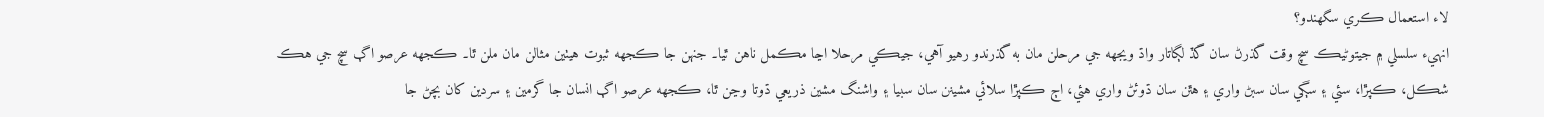لاء استعمال ڪري سگهندو؟
انهيء سلسلي ۾ جيتوڻيڪ سچ وقت گذرڻ سان گڏ لڳاتار واڌ ويجهه جي مرحلن مان به گذرندو رهيو آهي، جيڪي مرحلا اڃا مڪمل ناهن ٿيا۔ جنهن جا ڪجهه ثبوت هيٺين مثالن مان ملن ٿا۔ ڪجهه عرصو اڳ سچ جي هڪ شڪل، ڪپڙا، سئي ۽ سڳي سان سبڻ واري ۽ هٿن سان ڌوئڻ واري هئي، اڄ ڪپڙا سلائي مشينن سان سبيا ۽ واشنگ مشين ذريعي ڌوتا وڃن ٿا، ڪجهه عرصو اڳ انسان جا گرمين ۽ سردين کان بچڻ جا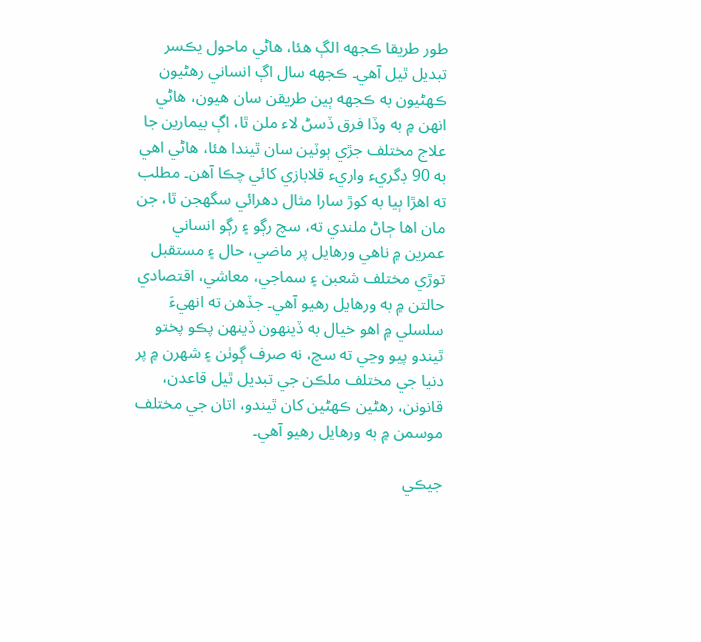طور طريقا ڪجهه الڳ هئا، هاڻي ماحول يڪسر تبديل ٿيل آهي۔ ڪجهه سال اڳ انساني رهڻيون ڪهڻيون به ڪجهه ٻين طريقن سان هيون، هاڻي انهن ۾ به وڏا فرق ڏسڻ لاء ملن ٿا، اڳ بيمارين جا علاج مختلف جڙي ٻوٽين سان ٿيندا هئا، هاڻي اهي به 90 ڊگريء واريء قلابازي کائي چڪا آهن۔ مطلب ته اهڙا ٻيا به کوڙ سارا مثال دهرائي سگهجن ٿا، جن مان اها ڄاڻ ملندي ته، سچ رڳو ۽ رڳو انساني عمرين ۾ ناهي ورهايل پر ماضي، حال ۽ مستقبل توڙي مختلف شعبن ۽ سماجي، معاشي، اقتصادي حالتن ۾ به ورهايل رهيو آهي۔ جڏهن ته انهيءَ سلسلي ۾ اهو خيال به ڏينهون ڏينهن پڪو پختو ٿيندو پيو وڃي ته سچ، نه صرف ڳوٺن ۽ شهرن ۾ پر دنيا جي مختلف ملڪن جي تبديل ٿيل قاعدن، قانونن، رهڻين ڪهڻين کان ٿيندو، اتان جي مختلف موسمن ۾ به ورهايل رهيو آهي۔

جيڪي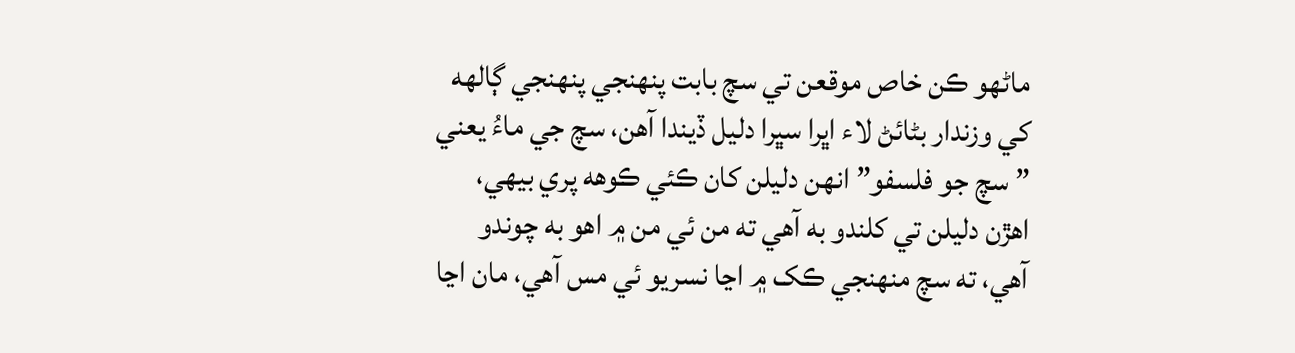ماڻهو ڪن خاص موقعن تي سچ بابت پنهنجي پنهنجي ڳالهه کي وزندار بڻائڻ لاء اڀرا سڀرا دليل ڏيندا آهن، سچ جي ماءُ يعني ” سچ جو فلسفو” انهن دليلن کان ڪئي ڪوهه پري بيهي، اهڙن دليلن تي کلندو به آهي ته من ئي من ۾ اهو به چوندو آهي، ته سچ منهنجي ڪک ۾ اڃا نسريو ئي مس آهي، مان اڃا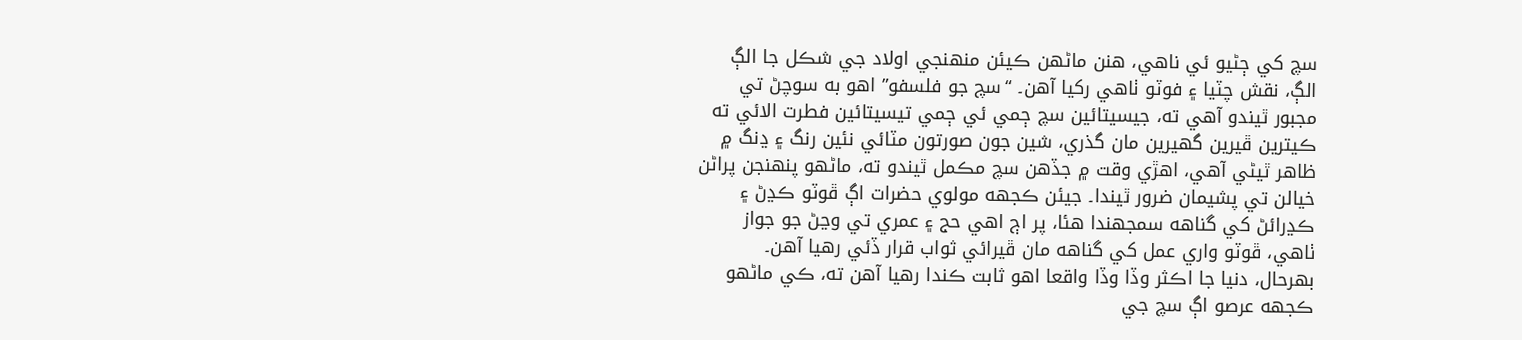سچ کي ڄڻيو ئي ناهي، هنن ماڻهن ڪيئن منهنجي اولاد جي شڪل جا الڳ الڳ، نقش چٽيا ۽ فوٽو ٺاهي رکيا آهن۔ “سچ جو فلسفو” اهو به سوچڻ تي مجبور ٿيندو آهي ته، جيسيتائين سچ ڄمي ئي ڄمي تيسيتائين فطرت الائي ته ڪيترين ڦيرين گهيرين مان گذري، شين جون صورتون مٽائي نئين رنگ ۽ ڍنگ ۾ ظاهر ٿيڻي آهي، اهڙي وقت ۾ جڏهن سچ مڪمل ٿيندو ته، ماڻهو پنهنجن پراڻن خيالن تي پشيمان ضرور ٿيندا۔ جيئن ڪجهه مولوي حضرات اڳ ڦوٽو ڪڍڻ ۽ ڪڍرائڻ کي گناهه سمجهندا هئا، پر اڄ اهي حج ۽ عمري تي وڃڻ جو جواز ٺاهي، ڦوٽو واري عمل کي گناهه مان ڦيرائي ثواب قرار ڏئي رهيا آهن۔
بهرحال، دنيا جا اڪثر وڏا وڏا واقعا اهو ثابت ڪندا رهيا آهن ته، ڪي ماڻهو ڪجهه عرصو اڳ سچ جي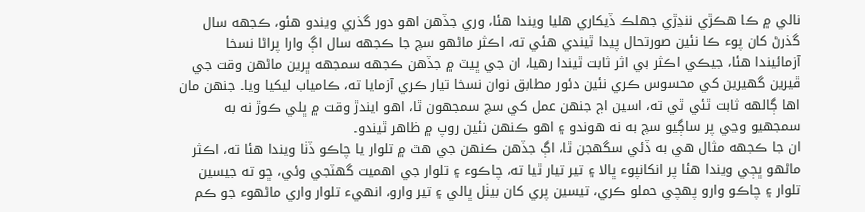نالي ۾ ڪا هڪڙي ننڍڙي جهلڪ ڏيکاري هليا ويندا هئا، وري جڏهن اهو دور گذري ويندو هئو، ڪجهه سال گذرڻ کان پوء ڪا نئين صورتحال پيدا ٿيندي هئي ته، اڪثر ماڻهو سچ جا ڪجهه سال اڳ وارا پراڻا نسخا آزمائيندا هئا، جيڪي اڪثر بي اثر ثابت ٿيندا رهيا، ان جي ڀيٽ ۾ جڏهن ڪجهه سمجهه ڀرين ماڻهن وقت جي ڦيرين گهيرين کي محسوس ڪري نئين دئور مطابق نوان نسخا تيار ڪري آزمايا ته، ڪامياب ليکيا ويا۔ جنهن مان اها ڳالهه ثابت ٿئي ٿي ته، اسين اڄ جنهن عمل کي سچ سمجهون ٿا، اهو ايندڙ وقت ۾ ڀلي ڪوڙ نه به سمجهيو وڃي پر ساڳيو سچ به نه هوندو ۽ اهو ڪنهن نئين روپ ۾ ظاهر ٿيندو۔
ان جا ڪجهه مثال هي به ڏئي سگهجن ٿا، اڳ جڏهن ڪنهن جي هٿ ۾ تلوار يا چاڪو ڏٺا ويندا هئا ته، اڪثر ماڻهو ڀڄي ويندا هئا پر انکانپوء ڀالا ۽ تير تيار ٿيا ته، چاڪوء ۽ تلوار جي اهميت گهٽجي وئي، ڇو ته جيسين تلوار ۽ چاڪو وارو پهچي حملو ڪري، تيسين پري کان بيٺل ڀالي ۽ تير وارو، انهيء تلوار واري ماڻهوء جو ڪم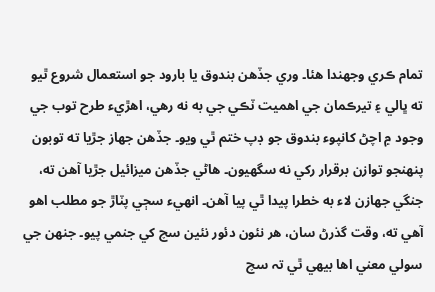تمام ڪري وجهندا هئا۔ وري جڏهن بندوق يا بارود جو استعمال شروع ٿيو ته ڀالي ۽ تيرڪمان جي اهميت ٽڪي جي به نه رهي، اهڙيء طرح توب جي وجود ۾ اچڻ کانپوء بندوق جو ڊپ ختم ٿي ويو۔ جڏهن جهاز جڙيا ته توبون پنهنجو توازن برقرار رکي نه سگهيون۔ هاڻي جڏهن ميزائيل جڙيا آهن ته، جنگي جهازن لاء به خطرا پيدا ٿي پيا آهن۔ انهيء سڄي پٽاڙ جو مطلب اهو آهي ته، وقت گذرڻ سان، هر نئون دئور نئين سچ کي جنمي پيو۔ جنهن جي سولي معني اها بيهي ٿي تہ سچ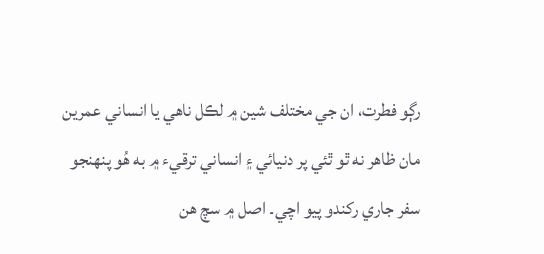رڳو فطرت، ان جي مختلف شين ۾ لڪل ناهي يا انساني عمرين مان ظاهر نه ٿو ٿئي پر دنيائي ۽ انساني ترقيء ۾ به هُو پنهنجو سفر جاري رکندو پيو اچي۔ اصل ۾ سچ هن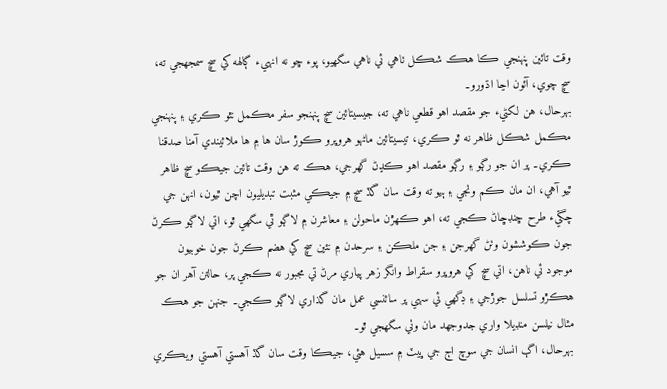وقت تائين پنهنجي ڪا هڪ شڪل ٺاهي ئي ناهي سگهيو، پوء ڇو نه انهيء ڳالهه کي سچ سمجهجي ته، سچ چوي، آئون اڃا اڌورو۔
بهرحال، هن لکڻيء جو مقصد اهو قطعي ناهي ته، جيسيتائين سچ پنهنجو سفر مڪمل نٿو ڪري ۽ پنهنجي مڪمل شڪل ظاهر نه ٿو ڪري، تيسيتائين ماڻهو هروڀرو ڪوڙ سان ها ۾ ها ملائيندي آمنا صدقنا ڪري۔ پر ان جو رڳو ۽ رڳو مقصد اهو ڪڍڻ گهرجي، هڪ ته هن وقت تائين جيڪو سچ ظاهر ٿيو آهي، ان مان ڪم وٺجي ۽ ٻيو ته وقت سان گڏ سچ ۾ جيڪي مثبت تبديليون اچن ٿيون، انهن جي چڱيء طرح ڇنڊڇاڻ ڪجي ته، اهو ڪهڙن ماحولن ۽ معاشرن ۾ لاڳو ٿي سگهي ٿو، اتي لاڳو ڪرڻ جون ڪوششون وٺڻ گهرجن ۽ جن ملڪن ۽ سرحدن ۾ نئين سچ کي هضم ڪرڻ جون خوبيون موجود ئي ناهن، اتي سچ کي هروڀرو سقراط وانگر زهر پياري مرڻ تي مجبور نه ڪجي پر، حالتن آهر ان جو هڪڙو تسلسل جوڙجي ۽ ڊگهي ئي سهي پر سائنسي عمل مان گذاري لاڳو ڪجي۔ جنهن جو هڪ مثال نيلسن منڊيلا واري جدوجهد مان وٺي سگهجي ٿو۔
بهرحال، اڳ انسان جي سوچ اڄ جي ڀيٽ ۾ سسيل هئي، جيڪا وقت سان گڏ آهستي آهستي ويڪري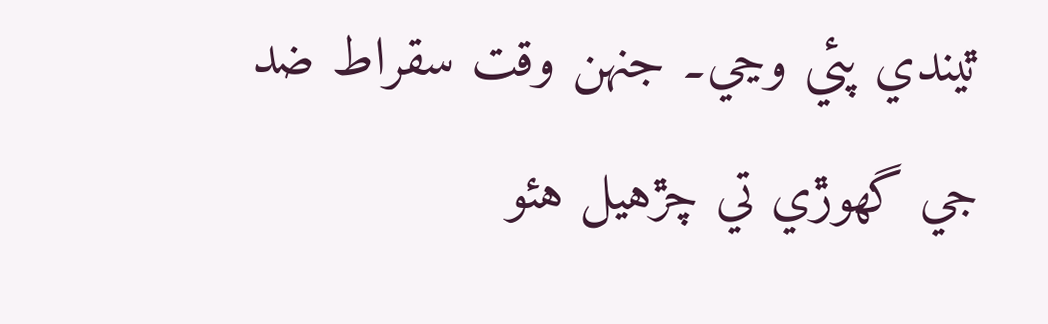ٿيندي پئي وڃي۔ جنهن وقت سقراط ضد جي گهوڙي تي چڙهيل هئو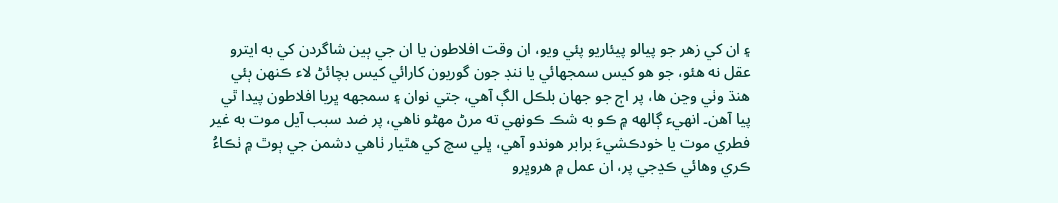۽ ان کي زهر جو پيالو پيئاريو پئي ويو، ان وقت افلاطون يا ان جي ٻين شاگردن کي به ايترو عقل نه هئو، جو هو کيس سمجهائي يا ننڊ جون گوريون کارائي کيس بچائڻ لاء ڪنهن ٻئي هنڌ وٺي وڃن ها، پر اڄ جو جهان بلڪل الڳ آهي، جتي نوان ۽ سمجهه ڀريا افلاطون پيدا ٿي پيا آهن۔ انهيء ڳالهه ۾ ڪو به شڪ ڪونهي ته مرڻ مهڻو ناهي، پر ضد سبب آيل موت به غير فطري موت يا خودڪشيءَ برابر هوندو آهي، ڀلي سچ کي هٿيار ٺاهي دشمن جي ٻوٿ ۾ ٺڪاءُ ڪري وهائي ڪڍجي پر، ان عمل ۾ هروڀرو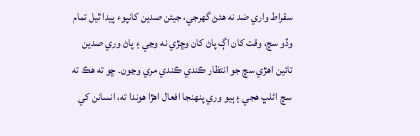سقراط واري ضد نه هئڻ گهرجي، جيئن صدين کانپوء پيدا ٿيل تمام وڏو سچ، وقت کان اڳ پاڻ کان وڇڙي نه وڃي ۽ پاڻ وري صدين تائين اهڙي سچ جو انتظار ڪندي ڪندي مري وڃون۔ ڇو ته هڪ ته سچ اڻلڀ هجي ۽ ٻيو وري پنهنجا افعال اهڙا هوندا ته، انسانن کي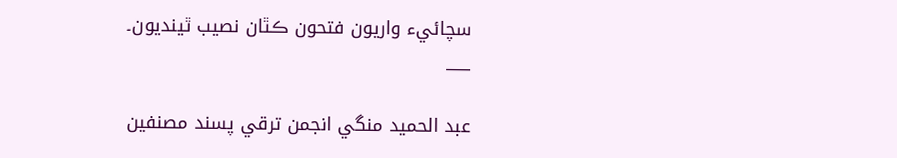سچائيء واريون فتحون ڪٿان نصيب ٿينديون۔
___

عبد الحميد منگي انجمن ترقي پسند مصنفين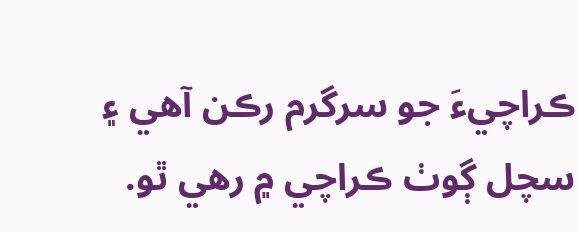ڪراچيءَ جو سرگرم رڪن آهي ۽ سچل ڳوٺ ڪراچي ۾ رھي ٿو.